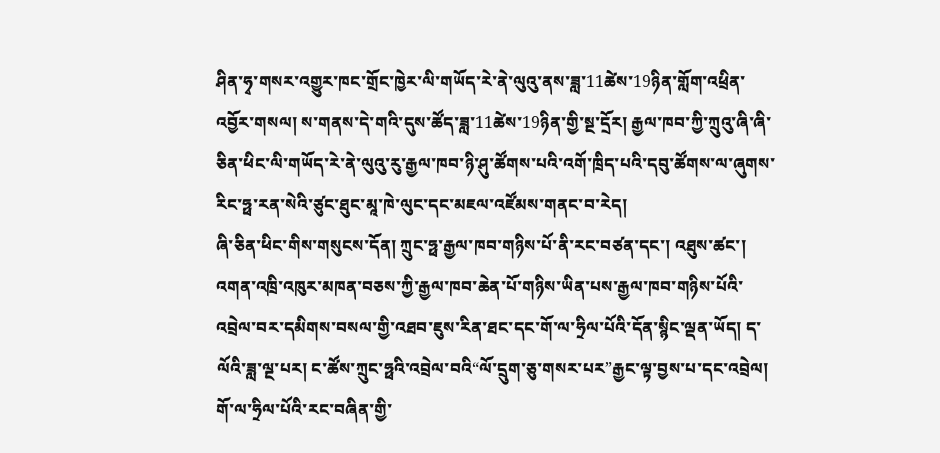ཤིན་ཧྭ་གསར་འགྱུར་ཁང་གྲོང་ཁྱེར་ལི་གཡོད་རེ་ནེ་ལུའུ་ནས་ཟླ་11ཚེས་19ཉིན་གློག་འཕྲིན་འབྱོར་གསལ། ས་གནས་དེ་གའི་དུས་ཚོད་ཟླ་11ཚེས་19ཉིན་གྱི་སྔ་དྲོར། རྒྱལ་ཁབ་ཀྱི་ཀྲུའུ་ཞི་ཞི་ཅིན་ཕིང་ལི་གཡོད་རེ་ནེ་ལུའུ་རུ་རྒྱལ་ཁབ་ཉི་ཤུ་ཚོགས་པའི་འགོ་ཁྲིད་པའི་དབུ་ཚོགས་ལ་ཞུགས་རིང་ཧྥ་རན་སེའི་ཙུང་ཐུང་མཱ་ཁེ་ལུང་དང་མཇལ་འཛོམས་གནང་བ་རེད།
ཞི་ཅིན་ཕིང་གིས་གསུངས་དོན། ཀྲུང་ཧྥ་རྒྱལ་ཁབ་གཉིས་པོ་ནི་རང་བཙན་དང་། འཐུས་ཚང་། འགན་འཁྲི་འཁུར་མཁན་བཅས་ཀྱི་རྒྱལ་ཁབ་ཆེན་པོ་གཉིས་ཡིན་པས་རྒྱལ་ཁབ་གཉིས་པོའི་འབྲེལ་བར་དམིགས་བསལ་གྱི་འཐབ་ཇུས་རིན་ཐང་དང་གོ་ལ་ཧྲིལ་པོའི་དོན་སྙིང་ལྡན་ཡོད། ད་ལོའི་ཟླ་ལྔ་པར། ང་ཚོས་ཀྲུང་ཧྥའི་འབྲེལ་བའི“ལོ་དྲུག་ཅུ་གསར་པར”རྒྱང་ལྟ་བྱས་པ་དང་འབྲེལ། གོ་ལ་ཧྲིལ་པོའི་རང་བཞིན་གྱི་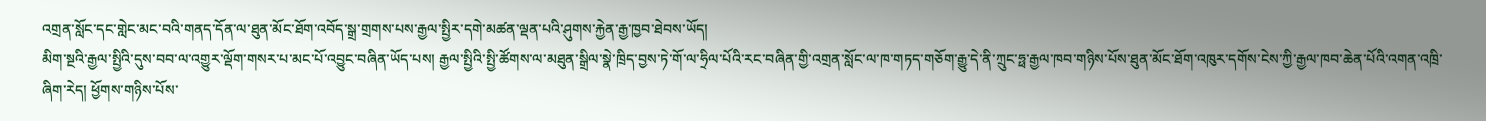འགྲན་སློང་དང་གླེང་མང་བའི་གནད་དོན་ལ་ཐུན་མོང་ཐོག་འབོད་སྒྲ་གྲགས་པས་རྒྱལ་སྤྱིར་དགེ་མཚན་ལྡན་པའི་ཤུགས་རྐྱེན་རྒྱ་ཁྱབ་ཐེབས་ཡོད།
མིག་སྔའི་རྒྱལ་སྤྱིའི་དུས་བབ་ལ་འགྱུར་ལྡོག་གསར་པ་མང་པོ་འབྱུང་བཞིན་ཡོད་པས། རྒྱལ་སྤྱིའི་སྤྱི་ཚོགས་ལ་མཐུན་སྒྲིལ་སྣེ་ཁྲིད་བྱས་ཏེ་གོ་ལ་ཧྲིལ་པོའི་རང་བཞིན་གྱི་འགྲན་སློང་ལ་ཁ་གཏད་གཅོག་རྒྱུ་དེ་ནི་ཀྲུང་ཧྥ་རྒྱལ་ཁབ་གཉིས་པོས་ཐུན་མོང་ཐོག་འཁུར་དགོས་ངེས་ཀྱི་རྒྱལ་ཁབ་ཆེན་པོའི་འགན་འཁྲི་ཞིག་རེད། ཕྱོགས་གཉིས་པོས་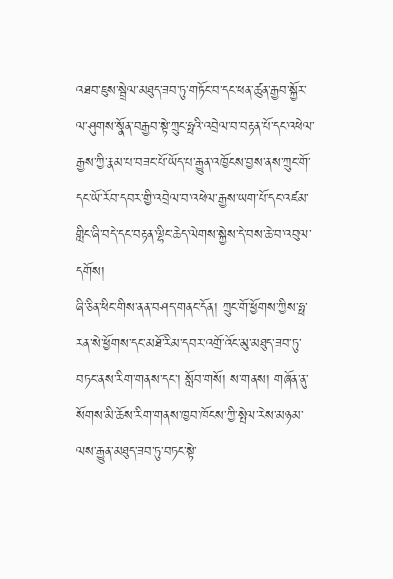འཐབ་ཇུས་སྦྲེལ་མཐུད་ཟབ་ཏུ་གཏོང་བ་དང་ཕན་ཚུན་རྒྱབ་སྐྱོར་ལ་ཤུགས་སྣོན་བརྒྱབ་སྟེ་ཀྲུང་ཧྥའི་འབྲེལ་བ་བརྟན་པོ་དང་འཕེལ་རྒྱས་ཀྱི་རྣམ་པ་བཟང་པོ་ཡོད་པ་རྒྱུན་འཁྱོངས་བྱས་ནས་ཀྲུང་གོ་དང་ཡོ་རོབ་དབར་གྱི་འབྲེལ་བ་འཕེལ་རྒྱས་ཡག་པོ་དང་འཛམ་གླིང་ཞི་བདེ་དང་བརྟན་ལྷིང་ཆེད་ལེགས་སྐྱེས་དེ་བས་ཆེ་བ་འབུལ་དགོས།
ཞི་ཅིན་ཕིང་གིས་ནན་བཤད་གནང་དོན། ཀྲུང་གོ་ཕྱོགས་ཀྱིས་ཧྥ་རན་སེ་ཕྱོགས་དང་མཐོ་རིམ་དབར་འགྲོ་འོང་མུ་མཐུད་ཟབ་ཏུ་བཏང་ནས་རིག་གནས་དང་། སློབ་གསོ། ས་གནས། གཞོན་ནུ་སོགས་མི་ཆོས་རིག་གནས་ཁྱབ་ཁོངས་ཀྱི་སྤེལ་རེས་མཉམ་ལས་རྒྱུན་མཐུད་ཟབ་ཏུ་བཏང་སྟེ་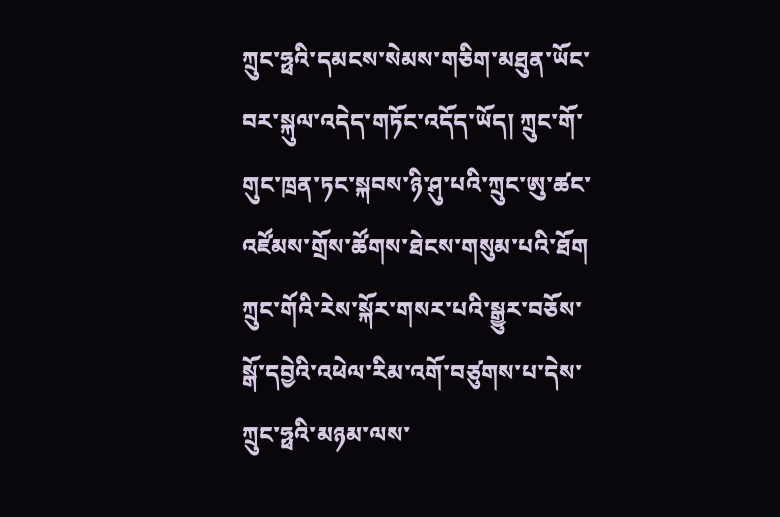ཀྲུང་ཧྥའི་དམངས་སེམས་གཅིག་མཐུན་ཡོང་བར་སྐུལ་འདེད་གཏོང་འདོད་ཡོད། ཀྲུང་གོ་གུང་ཁྲན་ཏང་སྐབས་ཉི་ཤུ་པའི་ཀྲུང་ཨུ་ཚང་འཛོམས་གྲོས་ཚོགས་ཐེངས་གསུམ་པའི་ཐོག ཀྲུང་གོའི་རེས་སྐོར་གསར་པའི་སྒྱུར་བཅོས་སྒོ་དབྱེའི་འཕེལ་རིམ་འགོ་བཙུགས་པ་དེས་ཀྲུང་ཧྥའི་མཉམ་ལས་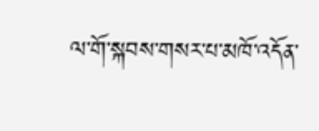ལ་གོ་སྐབས་གསར་པ་མཁོ་འདོན་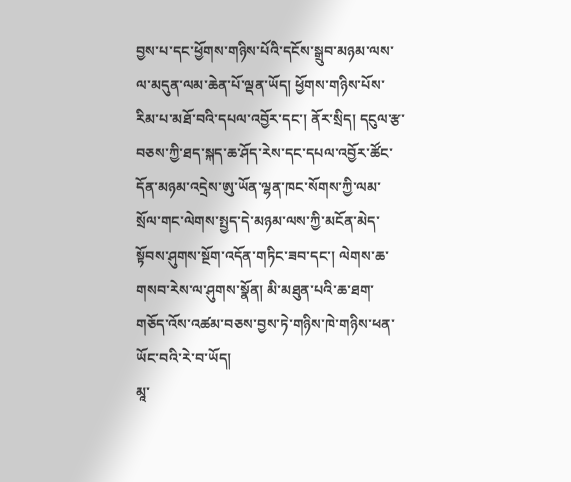བྱས་པ་དང་ཕྱོགས་གཉིས་པོའི་དངོས་སྒྲུབ་མཉམ་ལས་ལ་མདུན་ལམ་ཆེན་པོ་ལྡན་ཡོད། ཕྱོགས་གཉིས་པོས་རིམ་པ་མཐོ་བའི་དཔལ་འབྱོར་དང་། ནོར་སྲིད། དངུལ་རྩ་བཅས་ཀྱི་ཐད་སྐད་ཆ་ཤོད་རེས་དང་དཔལ་འབྱོར་ཚོང་དོན་མཉམ་འདྲེས་ཨུ་ཡོན་ལྷན་ཁང་སོགས་ཀྱི་ལམ་སྲོལ་གང་ལེགས་སྤྱད་དེ་མཉམ་ལས་ཀྱི་མངོན་མེད་སྟོབས་ཤུགས་སྔོག་འདོན་གཏིང་ཟབ་དང་། ལེགས་ཆ་གསབ་རེས་ལ་ཤུགས་སྣོན། མི་མཐུན་པའི་ཆ་ཐག་གཅོད་འོས་འཚམ་བཅས་བྱས་ཏེ་གཉིས་ཁེ་གཉིས་ཕན་ཡོང་བའི་རེ་བ་ཡོད།
མཱ་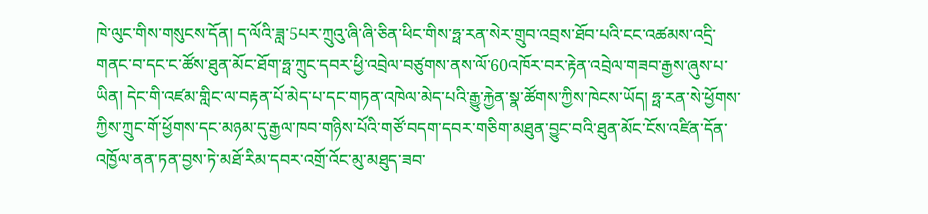ཁེ་ལུང་གིས་གསུངས་དོན། ད་ལོའི་ཟླ་5པར་ཀྲུའུ་ཞི་ཞི་ཅིན་ཕིང་གིས་ཧྥ་རན་སེར་གྲུབ་འབྲས་ཐོབ་པའི་ངང་འཚམས་འདྲི་གནང་བ་དང་ང་ཚོས་ཐུན་མོང་ཐོག་ཧྥ་ཀྲུང་དབར་ཕྱི་འབྲེལ་བཙུགས་ནས་ལོ་60འཁོར་བར་རྟེན་འབྲེལ་གཟབ་རྒྱས་ཞུས་པ་ཡིན། དེང་གི་འཛམ་གླིང་ལ་བརྟན་པོ་མེད་པ་དང་གཏན་འཁེལ་མེད་པའི་རྒྱུ་རྐྱེན་སྣ་ཚོགས་ཀྱིས་ཁེངས་ཡོད། ཧྥ་རན་སེ་ཕྱོགས་ཀྱིས་ཀྲུང་གོ་ཕྱོགས་དང་མཉམ་དུ་རྒྱལ་ཁབ་གཉིས་པོའི་གཙོ་བདག་དབར་གཅིག་མཐུན་བྱུང་བའི་ཐུན་མོང་ངོས་འཛིན་དོན་འཁྱོལ་ནན་ཏན་བྱས་ཏེ་མཐོ་རིམ་དབར་འགྲོ་འོང་མུ་མཐུད་ཟབ་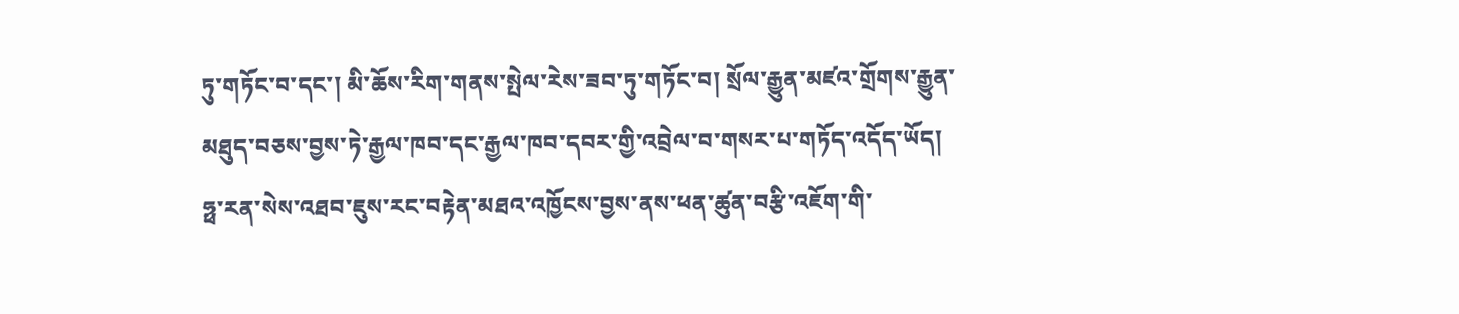ཏུ་གཏོང་བ་དང་། མི་ཆོས་རིག་གནས་སྤེལ་རེས་ཟབ་ཏུ་གཏོང་བ། སྲོལ་རྒྱུན་མཛའ་གྲོགས་རྒྱུན་མཐུད་བཅས་བྱས་ཏེ་རྒྱལ་ཁབ་དང་རྒྱལ་ཁབ་དབར་གྱི་འབྲེལ་བ་གསར་པ་གཏོད་འདོད་ཡོད། ཧྥ་རན་སེས་འཐབ་ཇུས་རང་བརྟེན་མཐའ་འཁྱོངས་བྱས་ནས་ཕན་ཚུན་བརྩི་འཇོག་གི་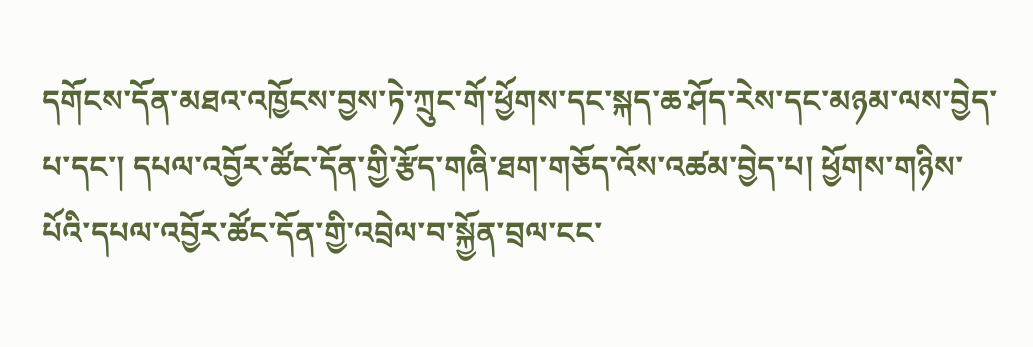དགོངས་དོན་མཐའ་འཁྱོངས་བྱས་ཏེ་ཀྲུང་གོ་ཕྱོགས་དང་སྐད་ཆ་ཤོད་རེས་དང་མཉམ་ལས་བྱེད་པ་དང་། དཔལ་འབྱོར་ཚོང་དོན་གྱི་རྩོད་གཞི་ཐག་གཅོད་འོས་འཚམ་བྱེད་པ། ཕྱོགས་གཉིས་པོའི་དཔལ་འབྱོར་ཚོང་དོན་གྱི་འབྲེལ་བ་སྐྱོན་བྲལ་ངང་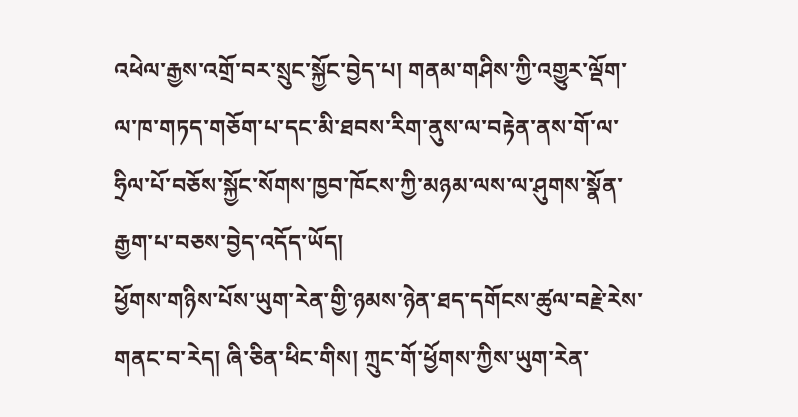འཕེལ་རྒྱས་འགྲོ་བར་སྲུང་སྐྱོང་བྱེད་པ། གནམ་གཤིས་ཀྱི་འགྱུར་ལྡོག་ལ་ཁ་གཏད་གཅོག་པ་དང་མི་ཐབས་རིག་ནུས་ལ་བརྟེན་ནས་གོ་ལ་ཧྲིལ་པོ་བཅོས་སྐྱོང་སོགས་ཁྱབ་ཁོངས་ཀྱི་མཉམ་ལས་ལ་ཤུགས་སྣོན་རྒྱག་པ་བཅས་བྱེད་འདོད་ཡོད།
ཕྱོགས་གཉིས་པོས་ཡུག་རེན་གྱི་ཉམས་ཉེན་ཐད་དགོངས་ཚུལ་བརྗེ་རེས་གནང་བ་རེད། ཞི་ཅིན་ཕིང་གིས། ཀྲུང་གོ་ཕྱོགས་ཀྱིས་ཡུག་རེན་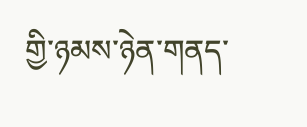གྱི་ཉམས་ཉེན་གནད་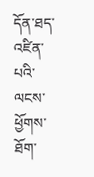དོན་ཐད་འཛིན་པའི་ལངས་ཕྱོགས་ཐོག་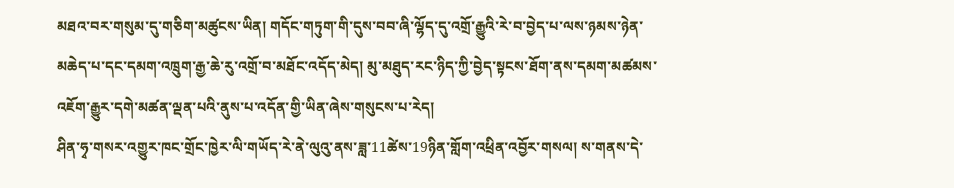མཐའ་བར་གསུམ་དུ་གཅིག་མཚུངས་ཡིན། གདོང་གཏུག་གི་དུས་བབ་ཞི་ལྷོད་དུ་འགྲོ་རྒྱུའི་རེ་བ་བྱེད་པ་ལས་ཉམས་ཉེན་མཆེད་པ་དང་དམག་འཁྲུག་རྒྱ་ཆེ་རུ་འགྲོ་བ་མཐོང་འདོད་མེད། མུ་མཐུད་རང་ཉིད་ཀྱི་བྱེད་སྟངས་ཐོག་ནས་དམག་མཚམས་འཇོག་རྒྱུར་དགེ་མཚན་ལྡན་པའི་ནུས་པ་འདོན་གྱི་ཡིན་ཞེས་གསུངས་པ་རེད།
ཤིན་ཧྭ་གསར་འགྱུར་ཁང་གྲོང་ཁྱེར་ལི་གཡོད་རེ་ནེ་ལུའུ་ནས་ཟླ་11ཚེས་19ཉིན་གློག་འཕྲིན་འབྱོར་གསལ། ས་གནས་དེ་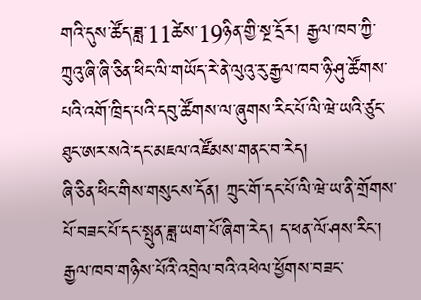གའི་དུས་ཚོད་ཟླ་11ཚེས་19ཉིན་གྱི་སྔ་དྲོར། རྒྱལ་ཁབ་ཀྱི་ཀྲུའུ་ཞི་ཞི་ཅིན་ཕིང་ལི་གཡོད་རེ་ནེ་ལུའུ་རུ་རྒྱལ་ཁབ་ཉི་ཤུ་ཚོགས་པའི་འགོ་ཁྲིད་པའི་དབུ་ཚོགས་ལ་ཞུགས་རིང་པོ་ལི་ཝེ་ཡའི་ཙུང་ཐུང་ཨར་སའེ་དང་མཇལ་འཛོམས་གནང་བ་རེད།
ཞི་ཅིན་ཕིང་གིས་གསུངས་དོན། ཀྲུང་གོ་དང་པོ་ལི་ཝེ་ཡ་ནི་གྲོགས་པོ་བཟང་པོ་དང་སྤུན་ཟླ་ཡག་པོ་ཞིག་རེད། ད་ཕན་ལོ་ཤས་རིང་། རྒྱལ་ཁབ་གཉིས་པོའི་འབྲེལ་བའི་འཕེལ་ཕྱོགས་བཟང་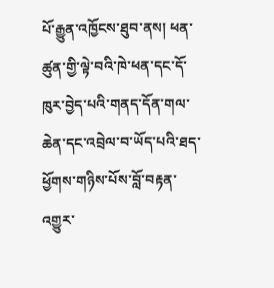པོ་རྒྱུན་འཁྱོངས་ཐུབ་ནས། ཕན་ཚུན་གྱི་ལྟེ་བའི་ཁེ་ཕན་དང་དོ་ཁུར་བྱེད་པའི་གནད་དོན་གལ་ཆེན་དང་འབྲེལ་བ་ཡོད་པའི་ཐད་ཕྱོགས་གཉིས་པོས་བློ་བརྟན་འགྱུར་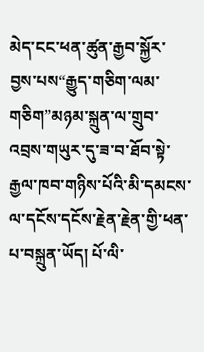མེད་ངང་ཕན་ཚུན་རྒྱབ་སྐྱོར་བྱས་པས“རྒྱུད་གཅིག་ལམ་གཅིག”མཉམ་སྐྲུན་ལ་གྲུབ་འབྲས་གཡུར་དུ་ཟ་བ་ཐོབ་སྟེ་རྒྱལ་ཁབ་གཉིས་པོའི་མི་དམངས་ལ་དངོས་དངོས་རྗེན་རྗེན་གྱི་ཕན་པ་བསྐྲུན་ཡོད། པོ་ལི་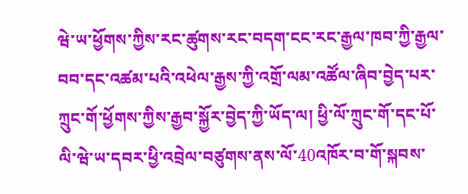ཝེ་ཡ་ཕྱོགས་ཀྱིས་རང་ཚུགས་རང་བདག་ངང་རང་རྒྱལ་ཁབ་ཀྱི་རྒྱལ་བབ་དང་འཚམ་པའི་འཕེལ་རྒྱས་ཀྱི་འགྲོ་ལམ་འཚོལ་ཞིབ་བྱེད་པར་ཀྲུང་གོ་ཕྱོགས་ཀྱིས་རྒྱབ་སྐྱོར་བྱེད་ཀྱི་ཡོད་ལ། ཕྱི་ལོ་ཀྲུང་གོ་དང་པོ་ལི་ཝེ་ཡ་དབར་ཕྱི་འབྲེལ་བཙུགས་ནས་ལོ་40འཁོར་བ་གོ་སྐབས་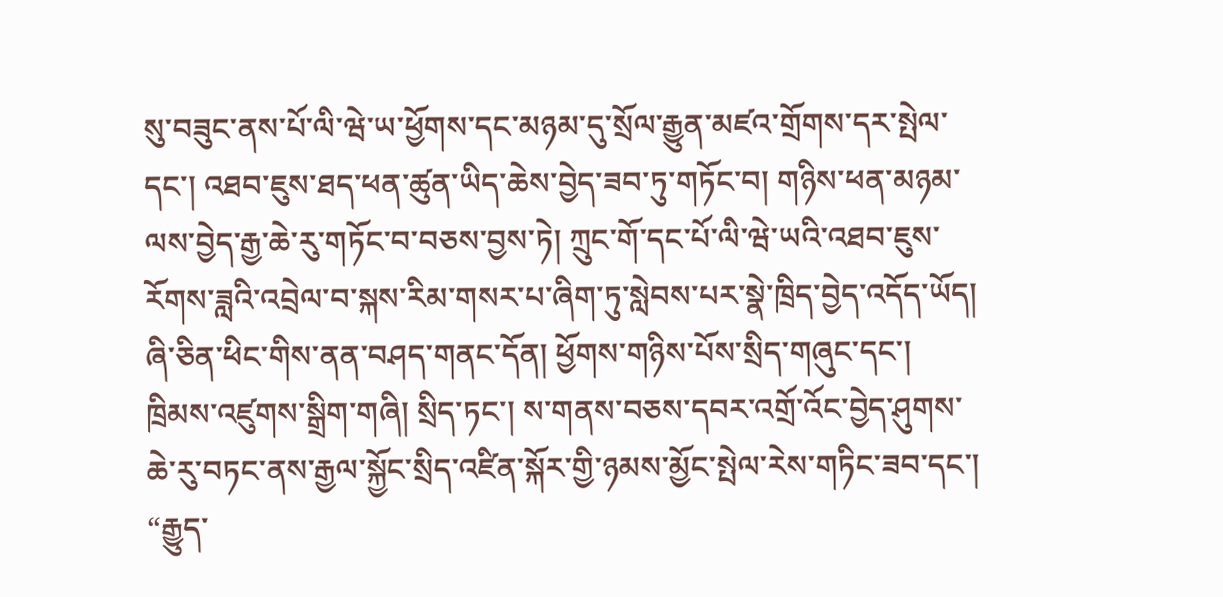སུ་བཟུང་ནས་པོ་ལི་ཝེ་ཡ་ཕྱོགས་དང་མཉམ་དུ་སྲོལ་རྒྱུན་མཛའ་གྲོགས་དར་སྤེལ་དང་། འཐབ་ཇུས་ཐད་ཕན་ཚུན་ཡིད་ཆེས་བྱེད་ཟབ་ཏུ་གཏོང་བ། གཉིས་ཕན་མཉམ་ལས་བྱེད་རྒྱ་ཆེ་རུ་གཏོང་བ་བཅས་བྱས་ཏེ། ཀྲུང་གོ་དང་པོ་ལི་ཝེ་ཡའི་འཐབ་ཇུས་རོགས་ཟླའི་འབྲེལ་བ་སྐས་རིམ་གསར་པ་ཞིག་ཏུ་སླེབས་པར་སྣེ་ཁྲིད་བྱེད་འདོད་ཡོད།
ཞི་ཅིན་ཕིང་གིས་ནན་བཤད་གནང་དོན། ཕྱོགས་གཉིས་པོས་སྲིད་གཞུང་དང་། ཁྲིམས་འཛུགས་སྒྲིག་གཞི། སྲིད་ཏང་། ས་གནས་བཅས་དབར་འགྲོ་འོང་བྱེད་ཤུགས་ཆེ་རུ་བཏང་ནས་རྒྱལ་སྐྱོང་སྲིད་འཛིན་སྐོར་གྱི་ཉམས་མྱོང་སྤེལ་རེས་གཏིང་ཟབ་དང་། “རྒྱུད་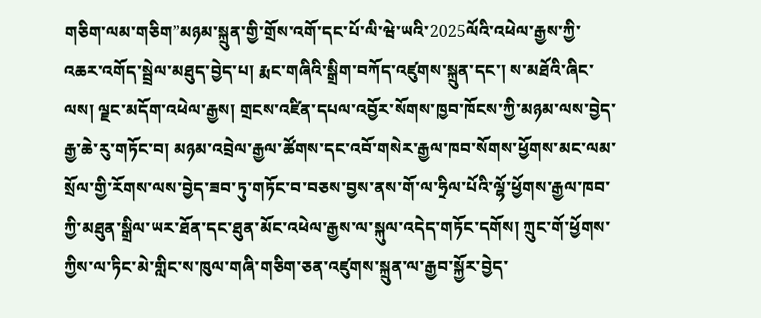གཅིག་ལམ་གཅིག”མཉམ་སྐྲུན་གྱི་གྲོས་འགོ་དང་པོ་ལི་ཝེ་ཡའི་2025ལོའི་འཕེལ་རྒྱས་ཀྱི་འཆར་འགོད་སྦྲེལ་མཐུད་བྱེད་པ། རྨང་གཞིའི་སྒྲིག་བཀོད་འཛུགས་སྐྲུན་དང་། ས་མཐོའི་ཞིང་ལས། ལྗང་མདོག་འཕེལ་རྒྱས། གྲངས་འཛིན་དཔལ་འབྱོར་སོགས་ཁྱབ་ཁོངས་ཀྱི་མཉམ་ལས་བྱེད་རྒྱ་ཆེ་རུ་གཏོང་བ། མཉམ་འབྲེལ་རྒྱལ་ཚོགས་དང་འབོ་གསེར་རྒྱལ་ཁབ་སོགས་ཕྱོགས་མང་ལམ་སྲོལ་གྱི་རོགས་ལས་བྱེད་ཟབ་ཏུ་གཏོང་བ་བཅས་བྱས་ནས་གོ་ལ་ཧྲིལ་པོའི་ལྷོ་ཕྱོགས་རྒྱལ་ཁབ་ཀྱི་མཐུན་སྒྲིལ་ཡར་ཐོན་དང་ཐུན་མོང་འཕེལ་རྒྱས་ལ་སྐུལ་འདེད་གཏོང་དགོས། ཀྲུང་གོ་ཕྱོགས་ཀྱིས་ལ་ཏིང་མེ་གླིང་ས་ཁུལ་གཞི་གཅིག་ཅན་འཛུགས་སྐྲུན་ལ་རྒྱབ་སྐྱོར་བྱེད་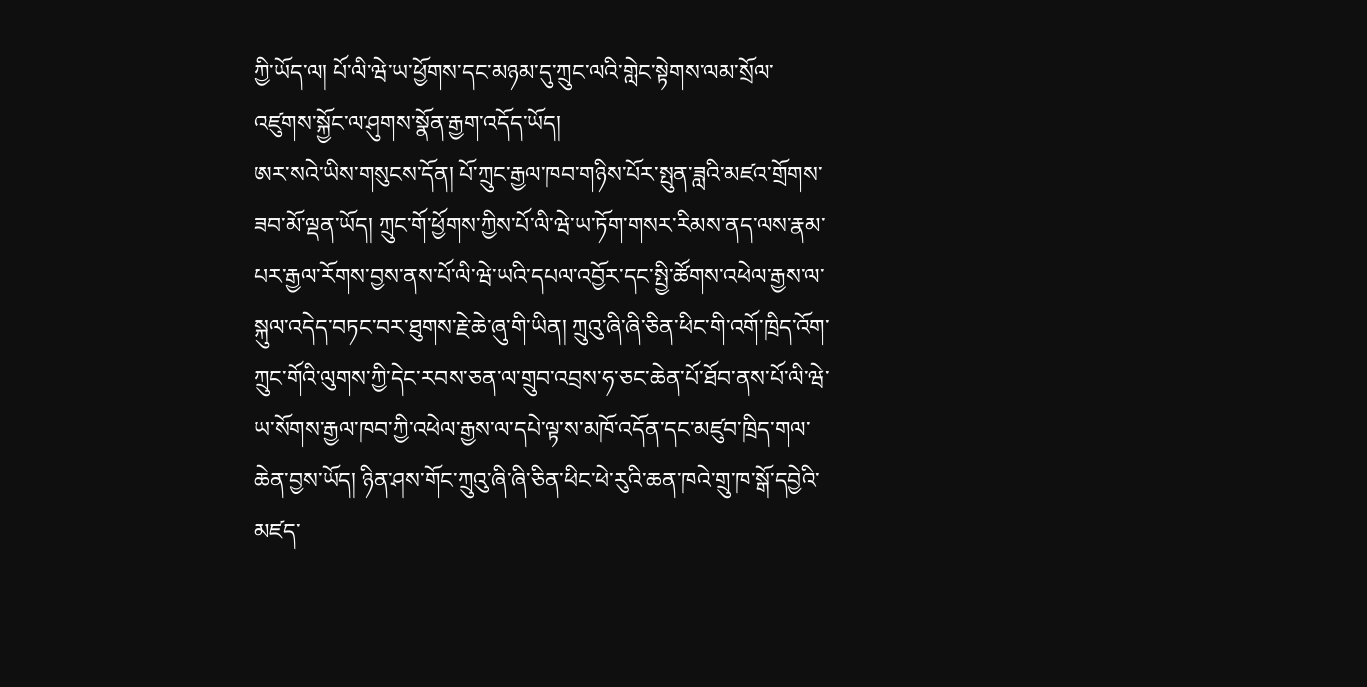ཀྱི་ཡོད་ལ། པོ་ལི་ཝེ་ཡ་ཕྱོགས་དང་མཉམ་དུ་ཀྲུང་ལའི་གླེང་སྟེགས་ལམ་སྲོལ་འཛུགས་སྐྱོང་ལ་ཤུགས་སྣོན་རྒྱག་འདོད་ཡོད།
ཨར་སའེ་ཡིས་གསུངས་དོན། པོ་ཀྲུང་རྒྱལ་ཁབ་གཉིས་པོར་སྤུན་ཟླའི་མཛའ་གྲོགས་ཟབ་མོ་ལྡན་ཡོད། ཀྲུང་གོ་ཕྱོགས་ཀྱིས་པོ་ལི་ཝེ་ཡ་ཏོག་གསར་རིམས་ནད་ལས་རྣམ་པར་རྒྱལ་རོགས་བྱས་ནས་པོ་ལི་ཝེ་ཡའི་དཔལ་འབྱོར་དང་སྤྱི་ཚོགས་འཕེལ་རྒྱས་ལ་སྐུལ་འདེད་བཏང་བར་ཐུགས་རྗེ་ཆེ་ཞུ་གི་ཡིན། ཀྲུའུ་ཞི་ཞི་ཅིན་ཕིང་གི་འགོ་ཁྲིད་འོག་ཀྲུང་གོའི་ལུགས་ཀྱི་དེང་རབས་ཅན་ལ་གྲུབ་འབྲས་ཧ་ཅང་ཆེན་པོ་ཐོབ་ནས་པོ་ལི་ཝེ་ཡ་སོགས་རྒྱལ་ཁབ་ཀྱི་འཕེལ་རྒྱས་ལ་དཔེ་ལྟ་ས་མཁོ་འདོན་དང་མཛུབ་ཁྲིད་གལ་ཆེན་བྱས་ཡོད། ཉིན་ཤས་གོང་ཀྲུའུ་ཞི་ཞི་ཅིན་ཕིང་ཕེ་རུའི་ཆན་ཁའེ་གྲུ་ཁ་སྒོ་དབྱེའི་མཛད་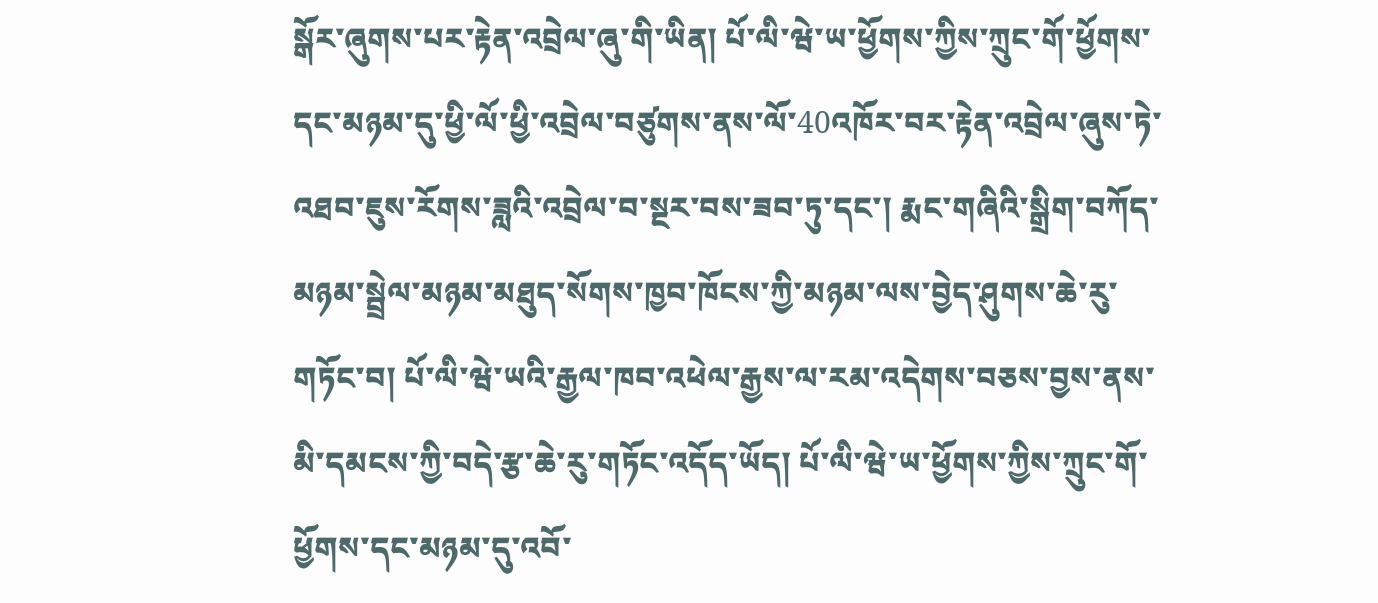སྒོར་ཞུགས་པར་རྟེན་འབྲེལ་ཞུ་གི་ཡིན། པོ་ལི་ཝེ་ཡ་ཕྱོགས་ཀྱིས་ཀྲུང་གོ་ཕྱོགས་དང་མཉམ་དུ་ཕྱི་ལོ་ཕྱི་འབྲེལ་བཙུགས་ནས་ལོ་40འཁོར་བར་རྟེན་འབྲེལ་ཞུས་ཏེ་འཐབ་ཇུས་རོགས་ཟླའི་འབྲེལ་བ་སྔར་བས་ཟབ་ཏུ་དང་། རྨང་གཞིའི་སྒྲིག་བཀོད་མཉམ་སྦྲེལ་མཉམ་མཐུད་སོགས་ཁྱབ་ཁོངས་ཀྱི་མཉམ་ལས་བྱེད་ཤུགས་ཆེ་རུ་གཏོང་བ། པོ་ལི་ཝེ་ཡའི་རྒྱལ་ཁབ་འཕེལ་རྒྱས་ལ་རམ་འདེགས་བཅས་བྱས་ནས་མི་དམངས་ཀྱི་བདེ་རྩ་ཆེ་རུ་གཏོང་འདོད་ཡོད། པོ་ལི་ཝེ་ཡ་ཕྱོགས་ཀྱིས་ཀྲུང་གོ་ཕྱོགས་དང་མཉམ་དུ་འབོ་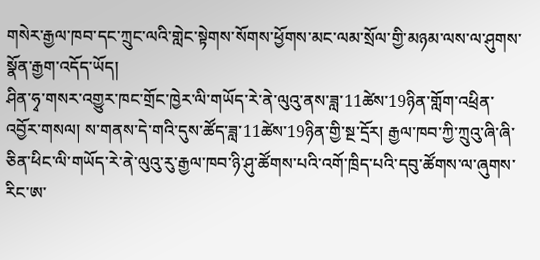གསེར་རྒྱལ་ཁབ་དང་ཀྲུང་ལའི་གླེང་སྟེགས་སོགས་ཕྱོགས་མང་ལམ་སྲོལ་གྱི་མཉམ་ལས་ལ་ཤུགས་སྣོན་རྒྱག་འདོད་ཡོད།
ཤིན་ཧྭ་གསར་འགྱུར་ཁང་གྲོང་ཁྱེར་ལི་གཡོད་རེ་ནེ་ལུའུ་ནས་ཟླ་11ཚེས་19ཉིན་གློག་འཕྲིན་འབྱོར་གསལ། ས་གནས་དེ་གའི་དུས་ཚོད་ཟླ་11ཚེས་19ཉིན་གྱི་སྔ་དྲོར། རྒྱལ་ཁབ་ཀྱི་ཀྲུའུ་ཞི་ཞི་ཅིན་ཕིང་ལི་གཡོད་རེ་ནེ་ལུའུ་རུ་རྒྱལ་ཁབ་ཉི་ཤུ་ཚོགས་པའི་འགོ་ཁྲིད་པའི་དབུ་ཚོགས་ལ་ཞུགས་རིང་ཨ་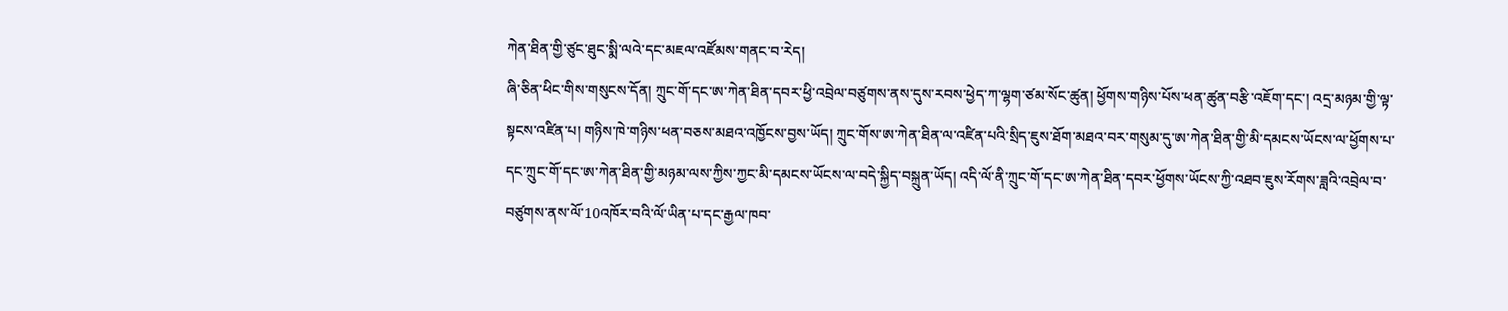ཀེན་ཐིན་གྱི་ཙུང་ཐུང་སྨི་ལའེ་དང་མཇལ་འཛོམས་གནང་བ་རེད།
ཞི་ཅིན་ཕིང་གིས་གསུངས་དོན། ཀྲུང་གོ་དང་ཨ་ཀེན་ཐིན་དབར་ཕྱི་འབྲེལ་བཙུགས་ནས་དུས་རབས་ཕྱེད་ཀ་ལྷག་ཙམ་སོང་ཚུན། ཕྱོགས་གཉིས་པོས་ཕན་ཚུན་བརྩི་འཇོག་དང་། འདྲ་མཉམ་གྱི་ལྟ་སྟངས་འཛིན་པ། གཉིས་ཁེ་གཉིས་ཕན་བཅས་མཐའ་འཁྱོངས་བྱས་ཡོད། ཀྲུང་གོས་ཨ་ཀེན་ཐིན་ལ་འཛིན་པའི་སྲིད་ཇུས་ཐོག་མཐའ་བར་གསུམ་དུ་ཨ་ཀེན་ཐིན་གྱི་མི་དམངས་ཡོངས་ལ་ཕྱོགས་པ་དང་ཀྲུང་གོ་དང་ཨ་ཀེན་ཐིན་གྱི་མཉམ་ལས་ཀྱིས་ཀྱང་མི་དམངས་ཡོངས་ལ་བདེ་སྐྱིད་བསྐྲུན་ཡོད། འདི་ལོ་ནི་ཀྲུང་གོ་དང་ཨ་ཀེན་ཐིན་དབར་ཕྱོགས་ཡོངས་ཀྱི་འཐབ་ཇུས་རོགས་ཟླའི་འབྲེལ་བ་བཙུགས་ནས་ལོ་10འཁོར་བའི་ལོ་ཡིན་པ་དང་རྒྱལ་ཁབ་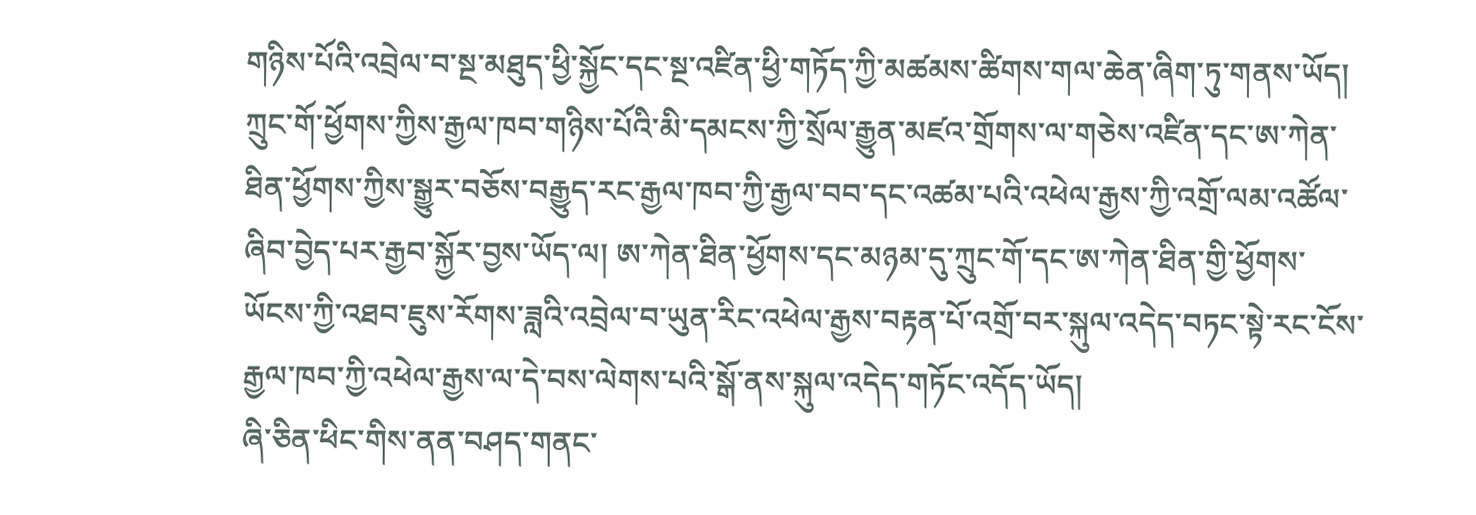གཉིས་པོའི་འབྲེལ་བ་སྔ་མཐུད་ཕྱི་སྐྱོང་དང་སྔ་འཛིན་ཕྱི་གཏོད་ཀྱི་མཚམས་ཚིགས་གལ་ཆེན་ཞིག་ཏུ་གནས་ཡོད། ཀྲུང་གོ་ཕྱོགས་ཀྱིས་རྒྱལ་ཁབ་གཉིས་པོའི་མི་དམངས་ཀྱི་སྲོལ་རྒྱུན་མཛའ་གྲོགས་ལ་གཅེས་འཛིན་དང་ཨ་ཀེན་ཐིན་ཕྱོགས་ཀྱིས་སྒྱུར་བཅོས་བརྒྱུད་རང་རྒྱལ་ཁབ་ཀྱི་རྒྱལ་བབ་དང་འཚམ་པའི་འཕེལ་རྒྱས་ཀྱི་འགྲོ་ལམ་འཚོལ་ཞིབ་བྱེད་པར་རྒྱབ་སྐྱོར་བྱས་ཡོད་ལ། ཨ་ཀེན་ཐིན་ཕྱོགས་དང་མཉམ་དུ་ཀྲུང་གོ་དང་ཨ་ཀེན་ཐིན་གྱི་ཕྱོགས་ཡོངས་ཀྱི་འཐབ་ཇུས་རོགས་ཟླའི་འབྲེལ་བ་ཡུན་རིང་འཕེལ་རྒྱས་བརྟན་པོ་འགྲོ་བར་སྐུལ་འདེད་བཏང་སྟེ་རང་ངོས་རྒྱལ་ཁབ་ཀྱི་འཕེལ་རྒྱས་ལ་དེ་བས་ལེགས་པའི་སྒོ་ནས་སྐུལ་འདེད་གཏོང་འདོད་ཡོད།
ཞི་ཅིན་ཕིང་གིས་ནན་བཤད་གནང་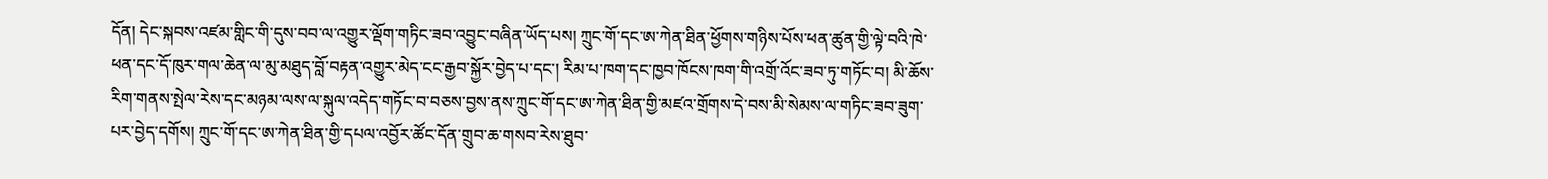དོན། དེང་སྐབས་འཛམ་གླིང་གི་དུས་བབ་ལ་འགྱུར་ལྡོག་གཏིང་ཟབ་འབྱུང་བཞིན་ཡོད་པས། ཀྲུང་གོ་དང་ཨ་ཀེན་ཐིན་ཕྱོགས་གཉིས་པོས་ཕན་ཚུན་གྱི་ལྟེ་བའི་ཁེ་ཕན་དང་དོ་ཁུར་གལ་ཆེན་ལ་མུ་མཐུད་བློ་བརྟན་འགྱུར་མེད་ངང་རྒྱབ་སྐྱོར་བྱེད་པ་དང་། རིམ་པ་ཁག་དང་ཁྱབ་ཁོངས་ཁག་གི་འགྲོ་འོང་ཟབ་ཏུ་གཏོང་བ། མི་ཆོས་རིག་གནས་སྤེལ་རེས་དང་མཉམ་ལས་ལ་སྐུལ་འདེད་གཏོང་བ་བཅས་བྱས་ནས་ཀྲུང་གོ་དང་ཨ་ཀེན་ཐིན་གྱི་མཛའ་གྲོགས་དེ་བས་མི་སེམས་ལ་གཏིང་ཟབ་ཟུག་པར་བྱེད་དགོས། ཀྲུང་གོ་དང་ཨ་ཀེན་ཐིན་གྱི་དཔལ་འབྱོར་ཚོང་དོན་གྲུབ་ཆ་གསབ་རེས་ཐུབ་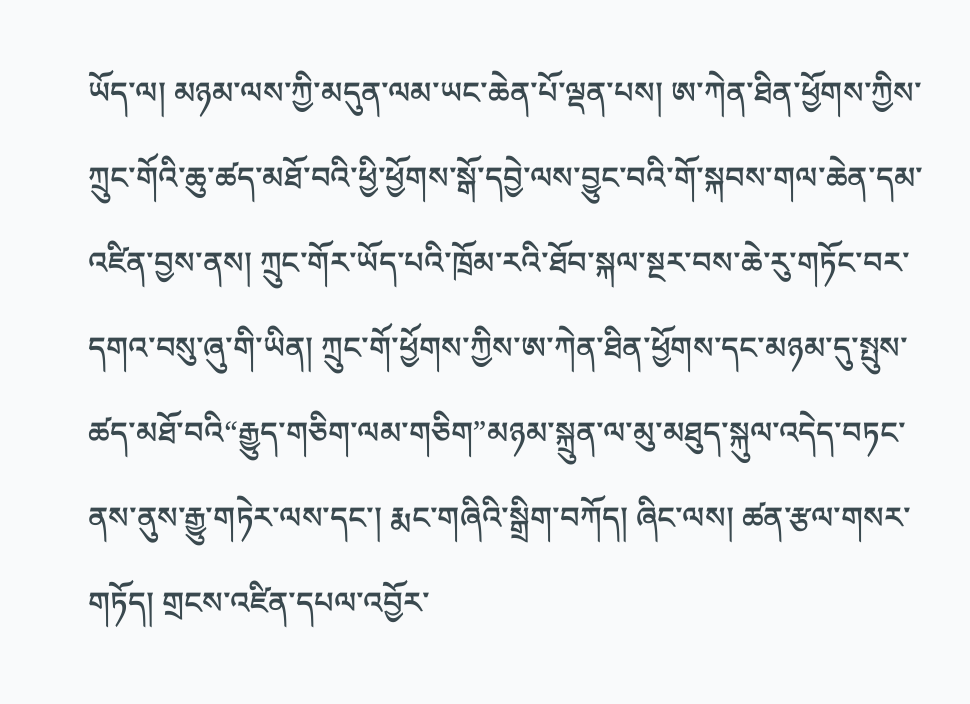ཡོད་ལ། མཉམ་ལས་ཀྱི་མདུན་ལམ་ཡང་ཆེན་པོ་ལྡན་པས། ཨ་ཀེན་ཐིན་ཕྱོགས་ཀྱིས་ཀྲུང་གོའི་ཆུ་ཚད་མཐོ་བའི་ཕྱི་ཕྱོགས་སྒོ་དབྱེ་ལས་བྱུང་བའི་གོ་སྐབས་གལ་ཆེན་དམ་འཛིན་བྱས་ནས། ཀྲུང་གོར་ཡོད་པའི་ཁྲོམ་རའི་ཐོབ་སྐལ་སྔར་བས་ཆེ་རུ་གཏོང་བར་དགའ་བསུ་ཞུ་གི་ཡིན། ཀྲུང་གོ་ཕྱོགས་ཀྱིས་ཨ་ཀེན་ཐིན་ཕྱོགས་དང་མཉམ་དུ་སྤུས་ཚད་མཐོ་བའི“རྒྱུད་གཅིག་ལམ་གཅིག”མཉམ་སྐྲུན་ལ་མུ་མཐུད་སྐུལ་འདེད་བཏང་ནས་ནུས་རྒྱུ་གཏེར་ལས་དང་། རྨང་གཞིའི་སྒྲིག་བཀོད། ཞིང་ལས། ཚན་རྩལ་གསར་གཏོད། གྲངས་འཛིན་དཔལ་འབྱོར་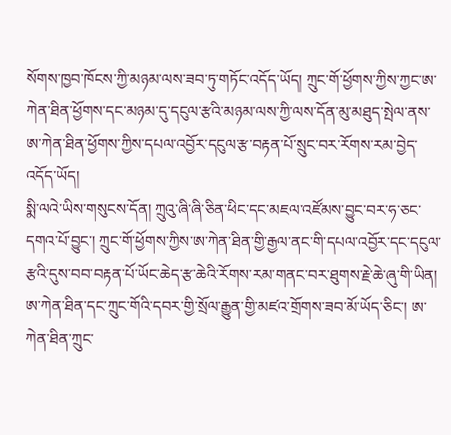སོགས་ཁྱབ་ཁོངས་ཀྱི་མཉམ་ལས་ཟབ་ཏུ་གཏོང་འདོད་ཡོད། ཀྲུང་གོ་ཕྱོགས་ཀྱིས་ཀྱང་ཨ་ཀེན་ཐིན་ཕྱོགས་དང་མཉམ་དུ་དངུལ་རྩའི་མཉམ་ལས་ཀྱི་ལས་དོན་མུ་མཐུད་སྤེལ་ནས་ཨ་ཀེན་ཐིན་ཕྱོགས་ཀྱིས་དཔལ་འབྱོར་དངུལ་རྩ་བརྟན་པོ་སྲུང་བར་རོགས་རམ་བྱེད་འདོད་ཡོད།
སྨི་ལའེ་ཡིས་གསུངས་དོན། ཀྲུའུ་ཞི་ཞི་ཅིན་ཕིང་དང་མཇལ་འཛོམས་བྱུང་བར་ཧ་ཅང་དགའ་པོ་བྱུང་། ཀྲུང་གོ་ཕྱོགས་ཀྱིས་ཨ་ཀེན་ཐིན་གྱི་རྒྱལ་ནང་གི་དཔལ་འབྱོར་དང་དངུལ་རྩའི་དུས་བབ་བརྟན་པོ་ཡོང་ཆེད་རྩ་ཆེའི་རོགས་རམ་གནང་བར་ཐུགས་རྗེ་ཆེ་ཞུ་གི་ཡིན། ཨ་ཀེན་ཐིན་དང་ཀྲུང་གོའི་དབར་གྱི་སྲོལ་རྒྱུན་གྱི་མཛའ་གྲོགས་ཟབ་མོ་ཡོད་ཅིང་། ཨ་ཀེན་ཐིན་ཀྲུང་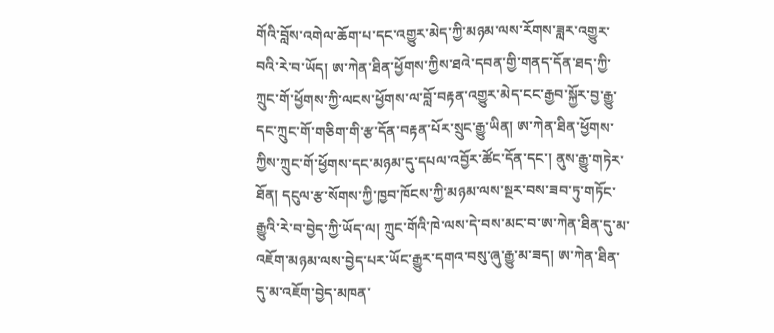གོའི་བློས་འགེལ་ཆོག་པ་དང་འགྱུར་མེད་ཀྱི་མཉམ་ལས་རོགས་ཟླར་འགྱུར་བའི་རེ་བ་ཡོད། ཨ་ཀེན་ཐིན་ཕྱོགས་ཀྱིས་ཐའེ་དབན་གྱི་གནད་དོན་ཐད་ཀྱི་ཀྲུང་གོ་ཕྱོགས་ཀྱི་ལངས་ཕྱོགས་ལ་བློ་བརྟན་འགྱུར་མེད་ངང་རྒྱབ་སྐྱོར་བྱ་རྒྱུ་དང་ཀྲུང་གོ་གཅིག་གི་རྩ་དོན་བརྟན་པོར་སྲུང་རྒྱུ་ཡིན། ཨ་ཀེན་ཐིན་ཕྱོགས་ཀྱིས་ཀྲུང་གོ་ཕྱོགས་དང་མཉམ་དུ་དཔལ་འབྱོར་ཚོང་དོན་དང་། ནུས་རྒྱུ་གཏེར་ཐོན། དངུལ་རྩ་སོགས་ཀྱི་ཁྱབ་ཁོངས་ཀྱི་མཉམ་ལས་སྔར་བས་ཟབ་ཏུ་གཏོང་རྒྱུའི་རེ་བ་བྱེད་ཀྱི་ཡོད་ལ། ཀྲུང་གོའི་ཁེ་ལས་དེ་བས་མང་བ་ཨ་ཀེན་ཐིན་དུ་མ་འཇོག་མཉམ་ལས་བྱེད་པར་ཡོང་རྒྱུར་དགའ་བསུ་ཞུ་རྒྱུ་མ་ཟད། ཨ་ཀེན་ཐིན་དུ་མ་འཇོག་བྱེད་མཁན་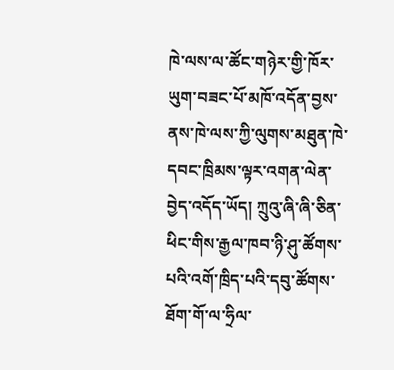ཁེ་ལས་ལ་ཚོང་གཉེར་གྱི་ཁོར་ཡུག་བཟང་པོ་མཁོ་འདོན་བྱས་ནས་ཁེ་ལས་ཀྱི་ལུགས་མཐུན་ཁེ་དབང་ཁྲིམས་ལྟར་འགན་ལེན་བྱེད་འདོད་ཡོད། ཀྲུའུ་ཞི་ཞི་ཅིན་ཕིང་གིས་རྒྱལ་ཁབ་ཉི་ཤུ་ཚོགས་པའི་འགོ་ཁྲིད་པའི་དབུ་ཚོགས་ཐོག་གོ་ལ་ཧྲིལ་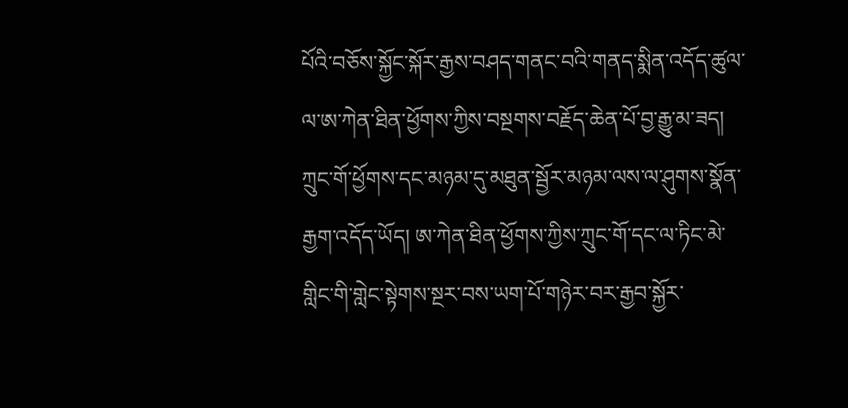པོའི་བཅོས་སྐྱོང་སྐོར་རྒྱས་བཤད་གནང་བའི་གནད་སྨིན་འདོད་ཚུལ་ལ་ཨ་ཀེན་ཐིན་ཕྱོགས་ཀྱིས་བསྔགས་བརྗོད་ཆེན་པོ་བྱ་རྒྱུ་མ་ཟད། ཀྲུང་གོ་ཕྱོགས་དང་མཉམ་དུ་མཐུན་སྦྱོར་མཉམ་ལས་ལ་ཤུགས་སྣོན་རྒྱག་འདོད་ཡོད། ཨ་ཀེན་ཐིན་ཕྱོགས་ཀྱིས་ཀྲུང་གོ་དང་ལ་ཏིང་མེ་གླིང་གི་གླེང་སྟེགས་སྔར་བས་ཡག་པོ་གཉེར་བར་རྒྱབ་སྐྱོར་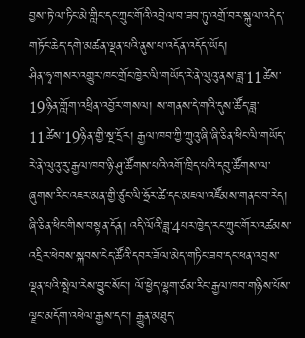བྱས་ཏེ་ལ་ཏིང་མེ་གླིང་དང་ཀྲུང་གོའི་འབྲེལ་བ་ཟབ་ཏུ་འགྲོ་བར་སྐུལ་འདེད་གཏོང་ཆེད་དགེ་མཚན་ལྡན་པའི་ནུས་པ་འདོན་འདོད་ཡོད།
ཤིན་ཧྭ་གསར་འགྱུར་ཁང་གྲོང་ཁྱེར་ལི་གཡོད་རེ་ནེ་ལུའུ་ནས་ཟླ་11ཚེས་19ཉིན་གློག་འཕྲིན་འབྱོར་གསལ། ས་གནས་དེ་གའི་དུས་ཚོད་ཟླ་11ཚེས་19ཉིན་གྱི་སྔ་དྲོར། རྒྱལ་ཁབ་ཀྱི་ཀྲུའུ་ཞི་ཞི་ཅིན་ཕིང་ལི་གཡོད་རེ་ནེ་ལུའུ་རུ་རྒྱལ་ཁབ་ཉི་ཤུ་ཚོགས་པའི་འགོ་ཁྲིད་པའི་དབུ་ཚོགས་ལ་ཞུགས་རིང་འཇར་མན་གྱི་ཙུང་ལི་ཧྲོར་ཚེ་དང་མཇལ་འཛོམས་གནང་བ་རེད།
ཞི་ཅིན་ཕིང་གིས་བསྟན་དོན། འདི་ལོའི་ཟླ་4པར་ཁྱེད་རང་ཀྲུང་གོར་འཚམས་འདྲིར་ཕེབས་སྐབས་ངེད་ཚོའི་དབར་ཟོལ་མེད་གཏིང་ཟབ་དང་ཕན་འབྲས་ལྡན་པའི་སྤེལ་རེས་བྱུང་སོང་། ལོ་ཕྱེད་ལྷག་ཙམ་རིང་རྒྱལ་ཁབ་གཉིས་པོས་ལྗང་མདོག་འཕེལ་རྒྱས་དང་། རྒྱུན་མཐུད་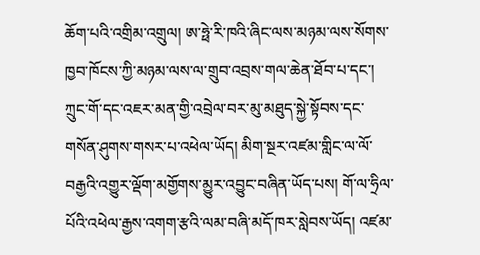ཆོག་པའི་འགྲིམ་འགྲུལ། ཨ་ཧྥེ་རི་ཁའི་ཞིང་ལས་མཉམ་ལས་སོགས་ཁྱབ་ཁོངས་ཀྱི་མཉམ་ལས་ལ་གྲུབ་འབྲས་གལ་ཆེན་ཐོབ་པ་དང་། ཀྲུང་གོ་དང་འཇར་མན་གྱི་འབྲེལ་བར་མུ་མཐུད་སྐྱེ་སྟོབས་དང་གསོན་ཤུགས་གསར་པ་འཕེལ་ཡོད། མིག་སྔར་འཛམ་གླིང་ལ་ལོ་བརྒྱའི་འགྱུར་ལྡོག་མགྱོགས་མྱུར་འབྱུང་བཞིན་ཡོད་པས། གོ་ལ་ཧྲིལ་པོའི་འཕེལ་རྒྱས་འགག་རྩའི་ལམ་བཞི་མདོ་ཁར་སླེབས་ཡོད། འཛམ་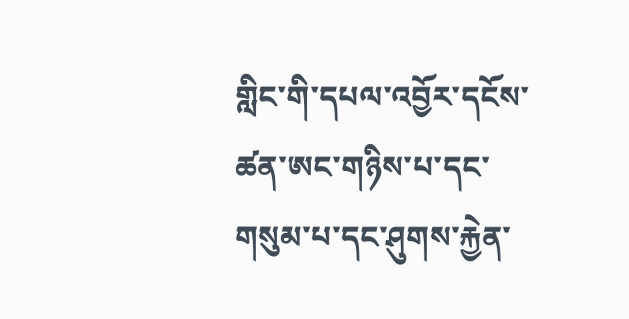གླིང་གི་དཔལ་འབྱོར་དངོས་ཚན་ཨང་གཉིས་པ་དང་གསུམ་པ་དང་ཤུགས་རྐྱེན་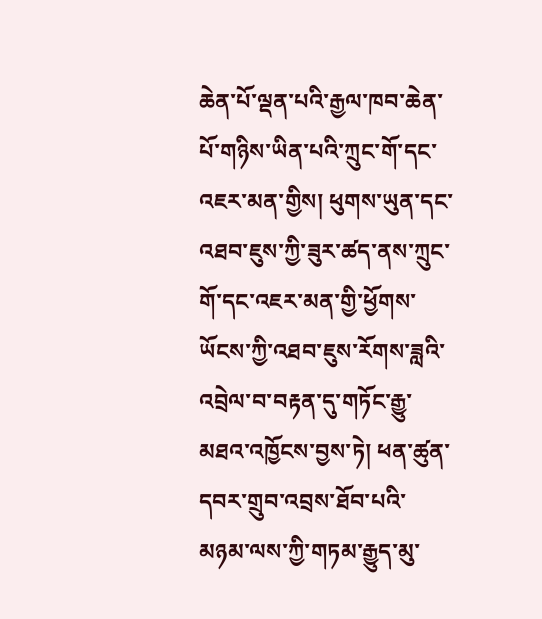ཆེན་པོ་ལྡན་པའི་རྒྱལ་ཁབ་ཆེན་པོ་གཉིས་ཡིན་པའི་ཀྲུང་གོ་དང་འཇར་མན་གྱིས། ཕུགས་ཡུན་དང་འཐབ་ཇུས་ཀྱི་ཟུར་ཚད་ནས་ཀྲུང་གོ་དང་འཇར་མན་གྱི་ཕྱོགས་ཡོངས་ཀྱི་འཐབ་ཇུས་རོགས་ཟླའི་འབྲེལ་བ་བརྟན་དུ་གཏོང་རྒྱུ་མཐའ་འཁྱོངས་བྱས་ཏེ། ཕན་ཚུན་དབར་གྲུབ་འབྲས་ཐོབ་པའི་མཉམ་ལས་ཀྱི་གཏམ་རྒྱུད་མུ་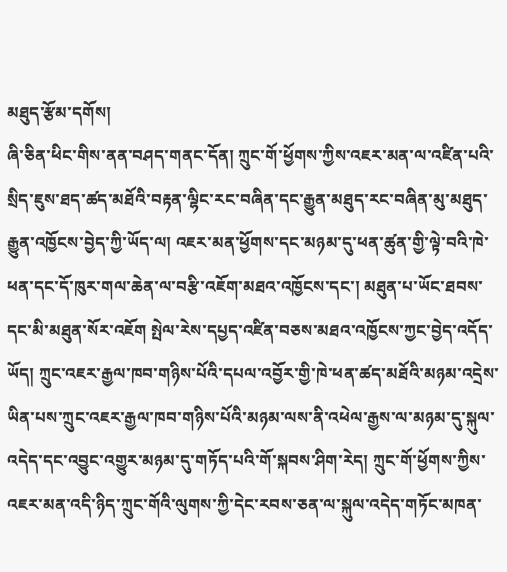མཐུད་རྩོམ་དགོས།
ཞི་ཅིན་ཕིང་གིས་ནན་བཤད་གནང་དོན། ཀྲུང་གོ་ཕྱོགས་ཀྱིས་འཇར་མན་ལ་འཛིན་པའི་སྲིད་ཇུས་ཐད་ཚད་མཐོའི་བརྟན་ལྷིང་རང་བཞིན་དང་རྒྱུན་མཐུད་རང་བཞིན་མུ་མཐུད་རྒྱུན་འཁྱོངས་བྱེད་ཀྱི་ཡོད་ལ། འཇར་མན་ཕྱོགས་དང་མཉམ་དུ་ཕན་ཚུན་གྱི་ལྟེ་བའི་ཁེ་ཕན་དང་དོ་ཁུར་གལ་ཆེན་ལ་བརྩི་འཇོག་མཐའ་འཁྱོངས་དང་། མཐུན་པ་ཡོང་ཐབས་དང་མི་མཐུན་སོར་འཇོག སྤེལ་རེས་དཔྱད་འཛིན་བཅས་མཐའ་འཁྱོངས་ཀྱང་བྱེད་འདོད་ཡོད། ཀྲུང་འཇར་རྒྱལ་ཁབ་གཉིས་པོའི་དཔལ་འབྱོར་གྱི་ཁེ་ཕན་ཚད་མཐོའི་མཉམ་འདྲེས་ཡིན་པས་ཀྲུང་འཇར་རྒྱལ་ཁབ་གཉིས་པོའི་མཉམ་ལས་ནི་འཕེལ་རྒྱས་ལ་མཉམ་དུ་སྐུལ་འདེད་དང་འབྱུང་འགྱུར་མཉམ་དུ་གཏོད་པའི་གོ་སྐབས་ཤིག་རེད། ཀྲུང་གོ་ཕྱོགས་ཀྱིས་འཇར་མན་འདི་ཉིད་ཀྲུང་གོའི་ལུགས་ཀྱི་དེང་རབས་ཅན་ལ་སྐུལ་འདེད་གཏོང་མཁན་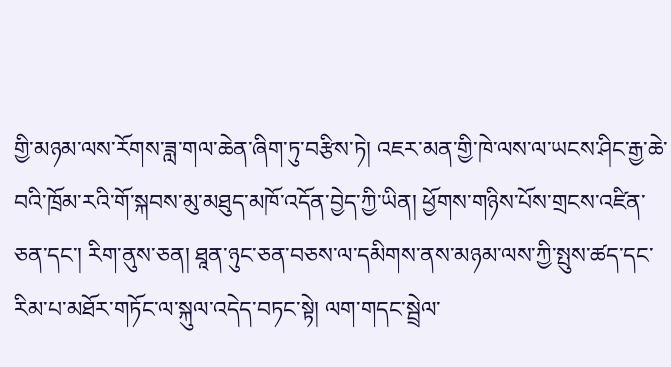གྱི་མཉམ་ལས་རོགས་ཟླ་གལ་ཆེན་ཞིག་ཏུ་བརྩིས་ཏེ། འཇར་མན་གྱི་ཁེ་ལས་ལ་ཡངས་ཤིང་རྒྱ་ཆེ་བའི་ཁྲོམ་རའི་གོ་སྐབས་མུ་མཐུད་མཁོ་འདོན་བྱེད་ཀྱི་ཡིན། ཕྱོགས་གཉིས་པོས་གྲངས་འཛིན་ཅན་དང་། རིག་ནུས་ཅན། ཐཱན་ཉུང་ཅན་བཅས་ལ་དམིགས་ནས་མཉམ་ལས་ཀྱི་སྤུས་ཚད་དང་རིམ་པ་མཐོར་གཏོང་ལ་སྐུལ་འདེད་བཏང་སྟེ། ལག་གདང་སྦྲེལ་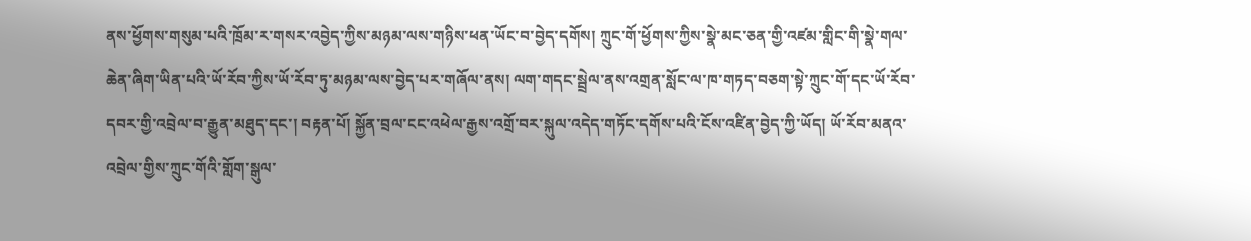ནས་ཕྱོགས་གསུམ་པའི་ཁྲོམ་ར་གསར་འབྱེད་ཀྱིས་མཉམ་ལས་གཉིས་ཕན་ཡོང་བ་བྱེད་དགོས། ཀྲུང་གོ་ཕྱོགས་ཀྱིས་སྣེ་མང་ཅན་གྱི་འཛམ་གླིང་གི་སྣེ་གལ་ཆེན་ཞིག་ཡིན་པའི་ཡོ་རོབ་ཀྱིས་ཡོ་རོབ་ཏུ་མཉམ་ལས་བྱེད་པར་གཞོལ་ནས། ལག་གདང་སྦྲེལ་ནས་འགྲན་སློང་ལ་ཁ་གཏད་བཅག་སྟེ་ཀྲུང་གོ་དང་ཡོ་རོབ་དབར་གྱི་འབྲེལ་བ་རྒྱུན་མཐུད་དང་། བརྟན་པོ། སྐྱོན་བྲལ་ངང་འཕེལ་རྒྱས་འགྲོ་བར་སྐུལ་འདེད་གཏོང་དགོས་པའི་ངོས་འཛིན་བྱེད་ཀྱི་ཡོད། ཡོ་རོབ་མནའ་འབྲེལ་གྱིས་ཀྲུང་གོའི་གློག་སྒུལ་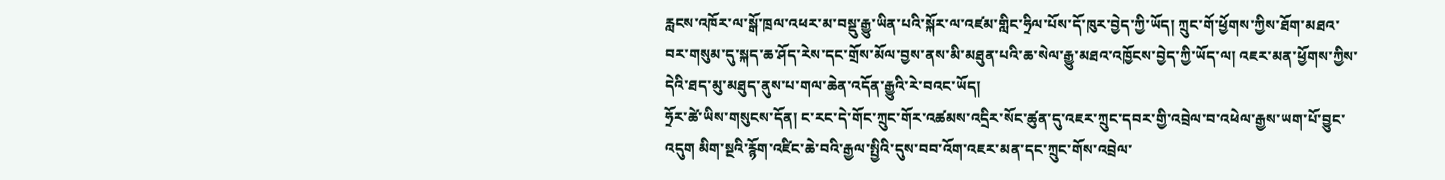རླངས་འཁོར་ལ་སྒོ་ཁྲལ་འཕར་མ་བསྡུ་རྒྱུ་ཡིན་པའི་སྐོར་ལ་འཛམ་གླིང་ཧྲིལ་པོས་དོ་ཁུར་བྱེད་ཀྱི་ཡོད། ཀྲུང་གོ་ཕྱོགས་ཀྱིས་ཐོག་མཐའ་བར་གསུམ་དུ་སྐད་ཆ་ཤོད་རེས་དང་གྲོས་མོལ་བྱས་ནས་མི་མཐུན་པའི་ཆ་སེལ་རྒྱུ་མཐའ་འཁྱོངས་བྱེད་ཀྱི་ཡོད་ལ། འཇར་མན་ཕྱོགས་ཀྱིས་དེའི་ཐད་མུ་མཐུད་ནུས་པ་གལ་ཆེན་འདོན་རྒྱུའི་རེ་བའང་ཡོད།
ཧྲོར་ཚེ་ཡིས་གསུངས་དོན། ང་རང་དེ་གོང་ཀྲུང་གོར་འཚམས་འདྲིར་སོང་ཚུན་དུ་འཇར་ཀྲུང་དབར་གྱི་འབྲེལ་བ་འཕེལ་རྒྱས་ཡག་པོ་བྱུང་འདུག མིག་སྔའི་རྙོག་འཛིང་ཆེ་བའི་རྒྱལ་སྤྱིའི་དུས་བབ་འོག་འཇར་མན་དང་ཀྲུང་གོས་འབྲེལ་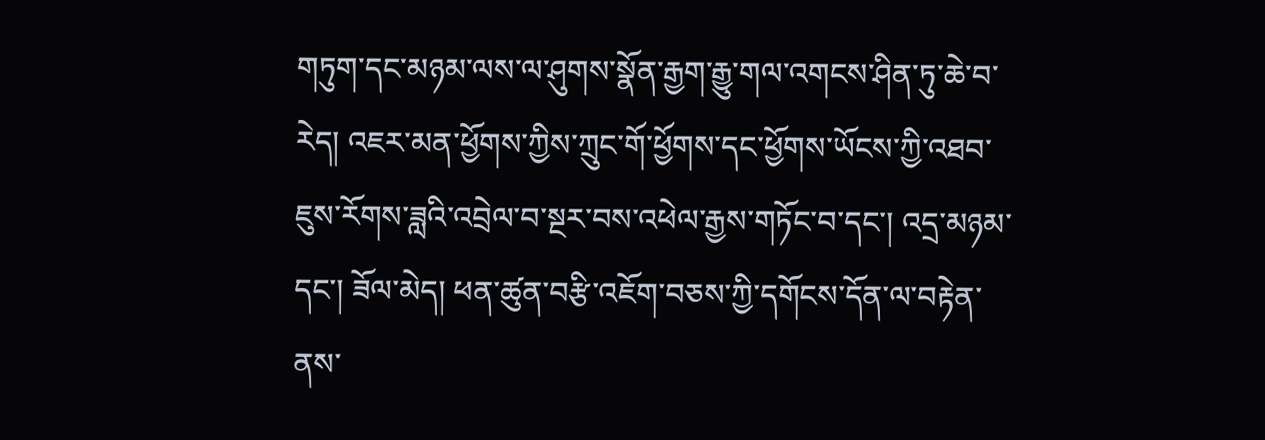གཏུག་དང་མཉམ་ལས་ལ་ཤུགས་སྣོན་རྒྱག་རྒྱུ་གལ་འགངས་ཤིན་ཏུ་ཆེ་བ་རེད། འཇར་མན་ཕྱོགས་ཀྱིས་ཀྲུང་གོ་ཕྱོགས་དང་ཕྱོགས་ཡོངས་ཀྱི་འཐབ་ཇུས་རོགས་ཟླའི་འབྲེལ་བ་སྔར་བས་འཕེལ་རྒྱས་གཏོང་བ་དང་། འདྲ་མཉམ་དང་། ཟོལ་མེད། ཕན་ཚུན་བརྩི་འཇོག་བཅས་ཀྱི་དགོངས་དོན་ལ་བརྟེན་ནས་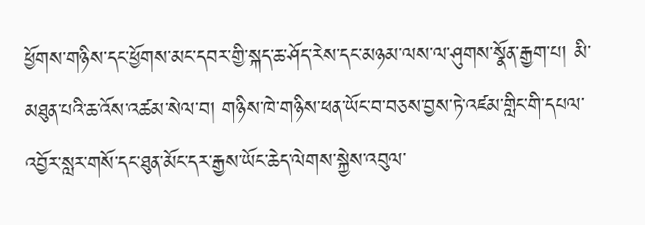ཕྱོགས་གཉིས་དང་ཕྱོགས་མང་དབར་གྱི་སྐད་ཆ་ཤོད་རེས་དང་མཉམ་ལས་ལ་ཤུགས་སྣོན་རྒྱག་པ། མི་མཐུན་པའི་ཆ་འོས་འཚམ་སེལ་བ། གཉིས་ཁེ་གཉིས་ཕན་ཡོང་བ་བཅས་བྱས་ཏེ་འཛམ་གླིང་གི་དཔལ་འབྱོར་སླར་གསོ་དང་ཐུན་མོང་དར་རྒྱས་ཡོང་ཆེད་ལེགས་སྐྱེས་འབུལ་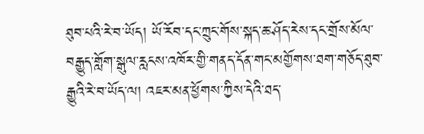ཐུབ་པའི་རེ་བ་ཡོད། ཡོ་རོབ་དང་ཀྲུང་གོས་སྐད་ཆ་ཤོད་རེས་དང་གྲོས་མོལ་བརྒྱུད་གློག་སྒུལ་རླངས་འཁོར་གྱི་གནད་དོན་གང་མགྱོགས་ཐག་གཅོད་ཐུབ་རྒྱུའི་རེ་བ་ཡོད་ལ། འཇར་མན་ཕྱོགས་ཀྱིས་དེའི་ཐད་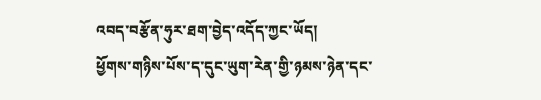འབད་བརྩོན་ཧུར་ཐག་བྱེད་འདོད་ཀྱང་ཡོད།
ཕྱོགས་གཉིས་པོས་ད་དུང་ཡུག་རེན་གྱི་ཉམས་ཉེན་དང་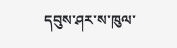དབུས་ཤར་ས་ཁུལ་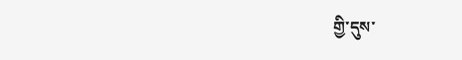གྱི་དུས་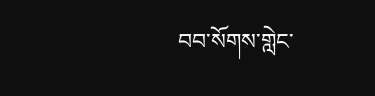བབ་སོགས་གླེང་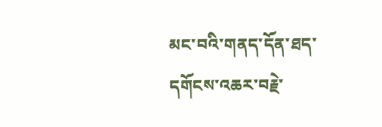མང་བའི་གནད་དོན་ཐད་དགོངས་འཆར་བརྗེ་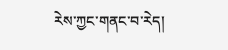རེས་ཀྱང་གནང་བ་རེད།